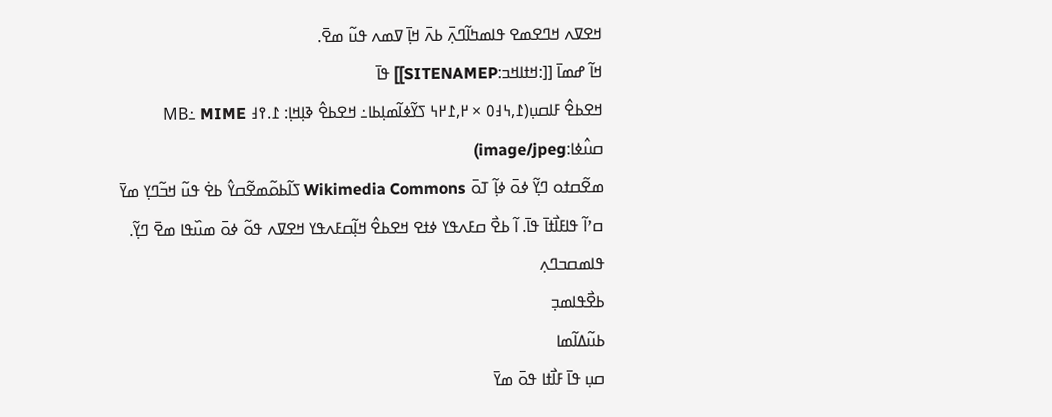ߞߐߜߍ ߞߣߐߘߐ ߟߊߘߤߊ߬ߣߍ߲߫ ߕߍ߫ ߞߊ߲߫ ߜߘߍ ߟߎ߬ ߘߐ߫.
ߞߊ߬ ߝߘߊ߫ [[:ߞߙߊߞߏ:SITENAMEP]] ߟߊ߫
ߞߐߕߐ߮ ߓߊߛߎ߲(߁,߆߃߀ × ߂,߁߂߆ ߖߌ߬ߦߊ߬ߘߊ߲ߕߊ߸ ߞߐߕߐ߮ ߢߊ߲ߞߊ߲: ߁.߉߃ MB߸ MIME ߛߎ߮ߦߊ:image/jpeg)
ߘߐ߬ߛߙߋ ߣߌ߲߬ ߦߋ߫ ߦߊ߲߬ ߠߋ߫ Wikimedia Commons ߖߊ߬ߕߋ߬ߘߐ߬ߛߌ߮ ߕߐ߭ ߟߎ߬ ߞߏ߬ߣߌ߲ ߘߌ߫ ߛߴߊ߬ ߟߊߓߊ߯ߙߊ߫ ߟߊ߫. ߊ߬ ߕߐ߯ ߛߓߍߟߌ ߦߙߐ ߞߐߕߐ߮ ߞߊ߲߬ߛߓߍߟߌ ߞߐߜߍ ߟߋ߬ ߦߋ߫ ߘߎ߰ߟߊ ߘߐ߫ ߣߌ߲߬.
ߟߊߘߛߏߣߍ߲
ߕߐ߯ߟߊߘߏ߲
ߕߎ߬ߡߊ߬ߘߊ
ߛߎ߲ ߟߊ߫ ߓߊ߯ߙߊ ߟߋ߫ ߘߌ߫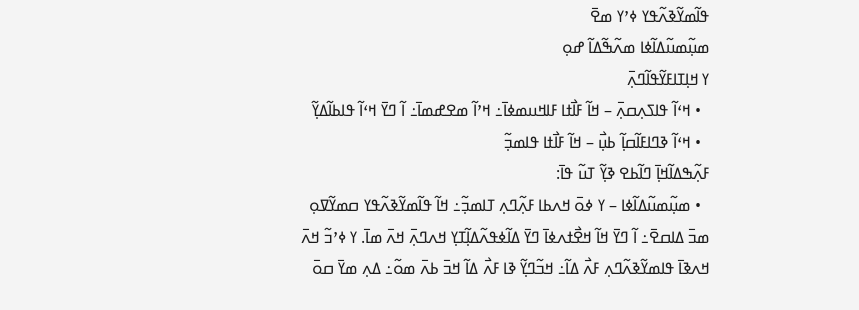ߟߊ߬ߘߌ߬ߢߍ߬ߟߌ ߦߴߌ ߘߐ߫
ߘߎ߲߬ߘߎ߬ߡߊ߬ߦߊ ߘߍ߬ߒ߬ߡߊ߬ ߝߋ߲
ߌ ߞߊ߲ߠߊߓߌ߬ߟߊ߬ߣߍ߲߫
  • ߞߵߊ߬ ߟߊߖߍ߲ߛߍ߲߫ – ߞߊ߬ ߓߊ߯ߙߊ ߓߊߞߎߘߦߊ߫߸ ߞߴߊ߬ ߘߐߝߘߊ߫߸ ߊ߬ ߣߌ߫ ߞߵߊ߬ ߟߊߕߊ߬ߡߌ߲߬
  • ߞߵߊ߬ ߢߣߊߓߊ߬ߛߊ߲߬ ߕߎ߲߯ – ߞߊ߬ ߓߊ߯ߙߊ ߟߊߘߏ߲߬
ߓߍ߲߬ߒߡߊ߬ߞߊ߲߫ ߣߊ߬ߕߐ ߢߌ߲߬ ߠߎ߬ ߟߊ߫:
  • ߘߎ߲߬ߘߎ߬ߡߊ߬ߦߊ – ߌ ߦߋ߫ ߞߍߕߊ ߓߍ߲߬ߣߍ߲ ߠߊߘߏ߲߬߸ ߞߊ߬ ߟߊ߬ߘߌ߬ߢߍ߬ߟߌ ߛߘߌ߬ߜߋ߲ ߘߏ߫ ߡߊߛߐ߫߸ ߊ߬ ߣߌ߫ ߞߊ߬ ߞߐ߯ߙߍߦߊ߫ ߣߌ߫ ߡߊ߬ߦߟߍ߬ߡߊ߲߬ߠߌ߲ ߞߍߣߍ߲߫ ߞߍ߫ ߘߊ߫. ߌ ߦߴߏ߬ ߞߍ߫ ߞߍߢߊ߫ ߟߊߘߌ߬ߢߍ߬ߣߍ߲ ߓߍ߯ ߡߊ߬߸ ߞߏ߬ߣߌ߲߬ ߢߊ ߓߍ߯ ߡߊ߬ ߞߏ߫ ߕߍ߫ ߘߋ߬߸ ߡߍ߲ ߘߌ߫ ߛߋ߫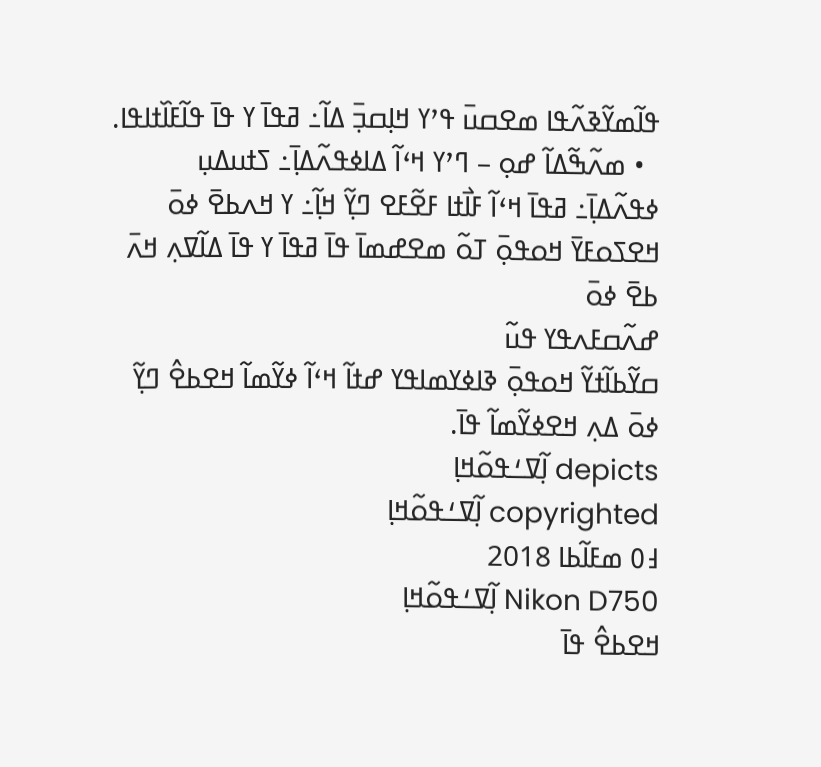ߟߊ߬ߘߌ߬ߢߍ߬ߟߊ ߘߐߛߎ߫ ߟߴߌ ߞߊ߲ߛߏ߲߫ ߡߊ߬߸ ߥߟߊ߫ ߌ ߟߊ߫ ߟߊ߬ߓߊ߰ߙߊߟߊ.
  • ߘߍ߬ߒ߬ߡߊ߬ ߝߋ߲ – ߣߴߌ ߞߵߊ߬ ߡߊߦߟߍ߬ߡߊ߲߫߸ ߖߙߎߡߎ߲ ߦߟߍ߬ߡߊ߲߫߸ ߥߟߊ߫ ߞߵߊ߬ ߓߊ߯ߙߊ ߓߐ߬ߓߐ ߣߌ߲߬ ߞߊ߲߬߸ ߌ ߞߍߕߐ߫ ߦߋ߫ ߞߐߖߋߓߌ߫ ߞߋߟߋ߲߫ ߠߋ߬ ߘߐߝߘߊ߫ ߟߊ߫ ߥߟߊ߫ ߌ ߟߊ߫ ߡߊ߬ߜߍ߲ ߞߍ߫ ߕߐ߫ ߦߋ߫
ߝߍ߬ߛߓߍߟߌ ߟߎ߬
ߛߌ߬ߕߊ߬ߙߌ߬ ߞߋߟߋ߲߫ ߢߊߦߌߘߊߟߌ ߝߙߊ߬ ߞߵߊ߬ ߦߌ߬ߘߊ߬ ߞߐߕߐ߮ ߣߌ߲߬ ߦߋ߫ ߡߍ߲ ߞߐߦߌ߬ߘߊ߬ ߟߊ߫.
depicts ߊ߲߬ߜߑߟߋ߬ߞߊ߲
copyrighted ߊ߲߬ߜߑߟߋ߬ߞߊ߲
߃߀ ߘߓߊ߬ߕߊ 2018
Nikon D750 ߊ߲߬ߜߑߟߋ߬ߞߊ߲
ߞߐߕߐ߮ ߟߊ߫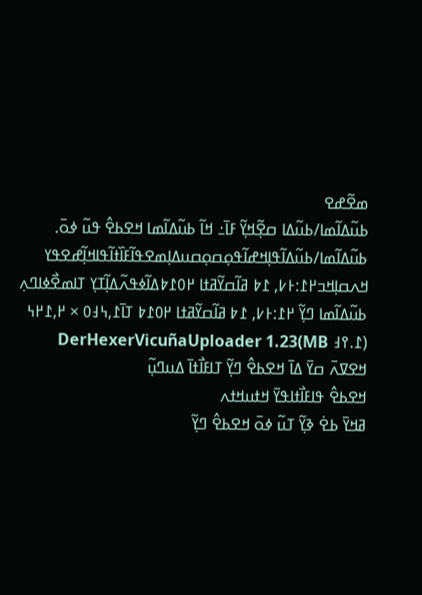ߘߐ߬ߝߐ
ߕߎ߬ߡߊ߬ߘߊ/ߕߎ߬ߡߊ ߛߐ߲߬ߞߌ߲߬ ߓߊ߫߸ ߞߊ߬ ߕߎ߬ߡߊ߬ߘߊ ߞߐߕߐ߮ ߟߎ߬ ߦߋ߫.
ߕߎ߬ߡߊ߬ߘߊ/ߕߎ߬ߡߊ߬ߟߊ߲ߞߝߊ߬ߟߋ߲ߛߋ߲ߛߎߡߊ߲ߘߐߟߊ߬ߓߊ߰ߙߊ߬ߟߊߞߊ߲߬ߝߐߟߌ
ߞߍߛߊ߲ߞߏ߂߁:߅߇, ߁߈ ߥߊ߬ߛߌ߬ߥߙߊ ߂߀߁߈ߡߊ߬ߦߟߍ߬ߡߊ߲߬ߠߌ߲ ߠߊߘߐ߯ߦߊߣߍ߲ ߕߎ߬ߡߊ߬ߘߊ ߣߌ߲߬ ߂߁:߅߇, ߁߈ ߥߊ߬ߛߌ߬ߥߙߊ ߂߀߁߈ ߠߊ߫߁,߆߃߀ × ߂,߁߂߆ (߁.߉߃ MB)DerHexerVicuñaUploader 1.23
ߞߐߜߍ߫ ߛߌ߫ ߡߊ߫ ߞߐߕߐ߮ ߣߌ߲߬ ߠߊߓߊ߯ߙߊ߫ ߡߎߣߎ߲߬
ߞߐߕߐ߮ ߟߊߓߊ߯ߙߊߟߌ߫ ߞߙߎߞߙߍ
ߥߞߌ߫ ߕߐ߭ ߢߌ߲߬ ߠߎ߬ ߦߋ߫ ߞߐߕߐ߮ ߣߌ߲߬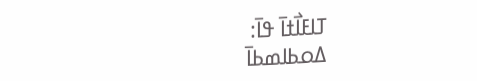ߠߊߓߊ߯ߙߊ߫ ߟߊ߫:
ߡߋߕߊߘߕߊ߫